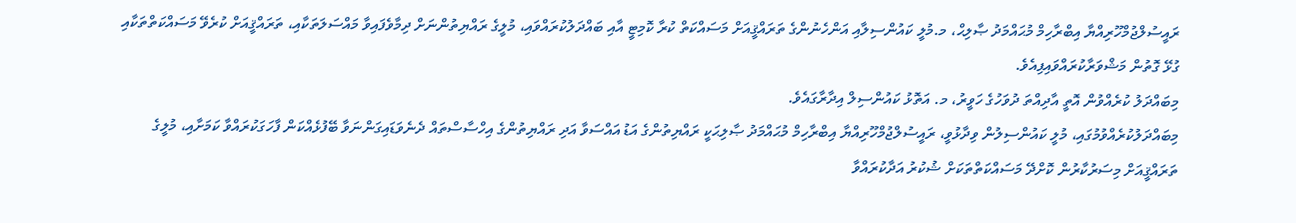ރައީސުލްޖުމްހޫރިއްޔާ އިބްރާހިމް މުޙައްމަދު ޞާލިޙް، މ.މުލީ ކައުންސިލާއި އަންހެނުންގެ ތަރައްޤީއަށް މަސައްކަތް ކުރާ ކޮމިޓީ އާއި ބައްދަލުކުރައްވައި، މުލީގެ ރައްޔިތުންނަށް ދިމާވެފައިވާ މައްސަލަތަކާއި، ތަރައްޤީއަށް ކުރެވޭ މަސައްކަތްތަކާއި ގުޅޭ ގޮތުން މަޝްވަރާކުރައްވައިފިއެވެ.
މިބައްދަލު ކުރެއްވުން އޮތީ އާދިއްތަ ދުވަހުގެ ހަވީރު، މ. އަތޮޅު ކައުންސިލް އިދާރާގައެވެ.
މިބައްދަލުކުރެއްވުމުގައި، މުލީ ކައުންސިލުން ވިދާޅުވީ، ރައީސުލްޖުމްހޫރިއްޔާ އިބްރާހިމް މުޙައްމަދު ޞާލިޙަކީ ރައްޔިތުންގެ އަޑު އައްސަވާ އަދި ރައްޔިތުންގެ އިހްސާސްތައް ދެނެވަޑައިގަންނަވާ ބޭފުޅެއްކަން ފާހަގަކުރައްވާ ކަމަށާއި، މުލީގެ ތަރައްޤީއަށް މިސަރުކާރުން ކޮށްދޭ މަސައްކަތްތަކަށް ޝުކުރު އަދާކުރައްވާ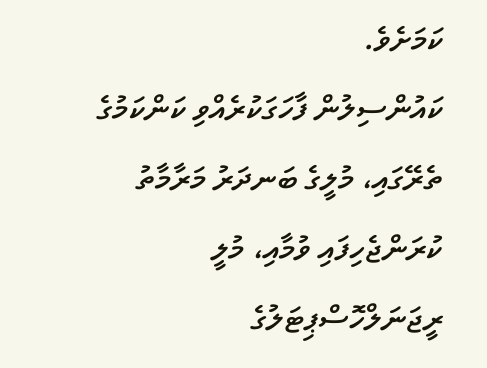ކަމަށެވެ.
ކައުންސިލުން ފާހަގަކުރެއްވި ކަންކަމުގެ ތެރޭގައި، މުލީގެ ބަނދަރު މަރާމާތު ކުރަންޖެހިފައި ވުމާއި، މުލީ ރީޖަނަލްހޮސްޕިޓަލުގެ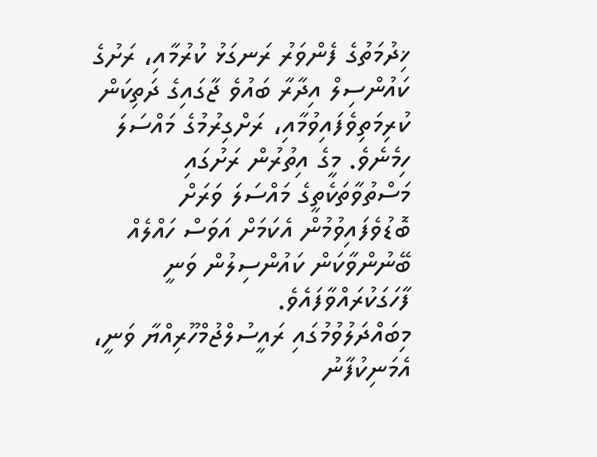ޚިދުމަތުގެ ފެންވަރު ރަނގަޅު ކުރުމާއި، ރަށުގެ ކައުންސިލް އިދާރާ ބައުވެ ޖާގައިގެ ދަތިކަން ކުރިމަތިވެފައިވުމާއި، ރަށްގިރުމުގެ މައްސަލަ ހިމެނެވެ. މީގެ އިތުރުން ރަށުގައި މަސްތުވާތަކެތީގެ މައްސަލަ ވަރަށް ބޮޑުވެފައިވުމުން އެކަމަށް އަވަސް ހައްލެއް ބޭނުންވާކަން ކައުންސިލުން ވަނީ ފާހަގަކުރައްވާފައެވެ.
މިބައްދަލުވުމުގައި ރައީސުލްޖުމްހޫރިއްޔާ ވަނީ، އެމަނިކުފާނު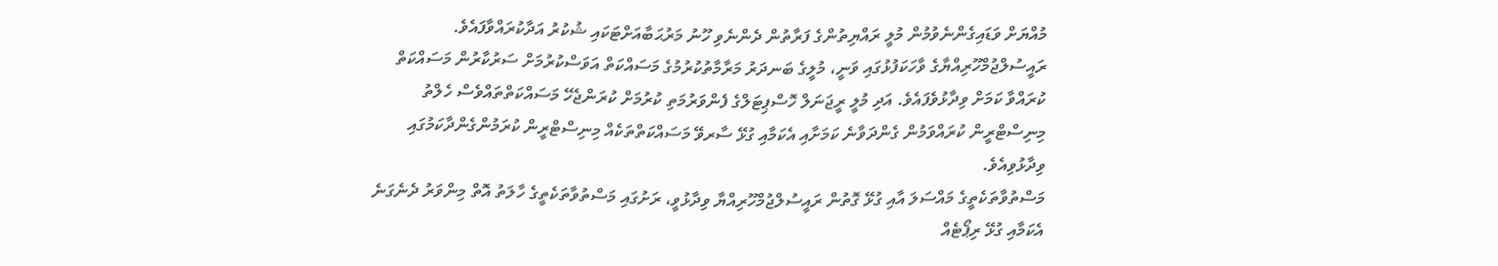މުއްޔަށް ވަޑައިގެންނެވުމުން މުލީ ރައްޔިތުންގެ ފަރާތުން ދެންނެވި ހޫނު މަރުޙަބާއަށްޓަކައި ޝުކުރު އަދާކުރައްވާފައެވެ.
ރައީސުލްޖުމްހޫރިއްޔާގެ ވާހަކަފުޅުގައި ވަނީ، މުލީގެ ބަނދަރު މަރާމާތުކުރުމުގެ މަސައްކަތް އަވަސްކުރުމަށް ސަރުކާރުން މަސައްކަތް ކުރައްވާ ކަމަށް ވިދާޅުވެފައެވެ. އަދި މުލީ ރީޖަނަލް ހޮސްޕިޓަލްގެ ފެންވަރުމަތި ކުރުމަށް ކުރަންޖެހޭ މަސައްކަތްތައްވެސް ހެލްތު މިނިސްޓްރީން ކުރައްވަމުން ގެންދަވާނެ ކަމަށާއި އެކަމާއި ގުޅޭ ސާރވޭ މަސައްކަތްތަކެއް މިނިސްޓްރީން ކުރަމުންގެންދާކަމުގައި ވިދާޅުވިއެވެ.
މަސްތުވާތަކެތީގެ މައްސަލަ އާއި ގުޅޭ ގޮތުން ރައީސުލްޖުމްހޫރިއްޔާ ވިދާޅުވީ، ރަށުގައި މަސްތުވާތަކެތީގެ ހާލަތު އޮތް މިންވަރު ދެނެގަނެ އެކަމާއި ގުޅޭ ރިޕޯޓެއް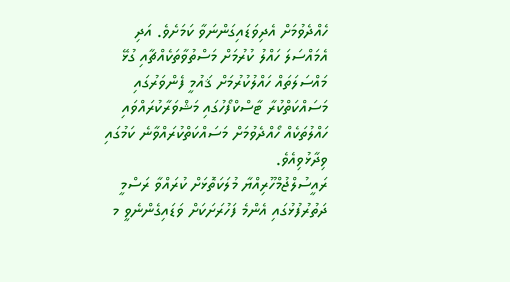ހެއްދެވުމަށް އެދިވަޑައިގަންނަވާ ކަމަށެވެ. އަދި އެމައްސަލަ ހައްލު ކުރުމަށް މަސްތުވާތަކެއްޗާއި ގުޅޭ މައްސަލަތައް ހައްލުކުރުމަށް ޤައުމީ ފެންވަރުގައި މަސައްކަތްކުރާ ޓާސްކްފޯހުގައި މަޝްވަރާކުރައްވައި ހައްލުތަކެއް ހޯއްދެވުމަށް މަސައްކަތްކުރައްވާނެ ކަމުގައި ވިދާޅުވިއެވެ.
ރައީސުލްޖުމްހޫރިއްޔާ މުލަކަތޮޅަށް ކުރައްވާ ރަސްމީ ދަތުރުފުޅުގައި އެންމެ ފަހުރަށަކަށް ވަޑައިގެންނެވީ މ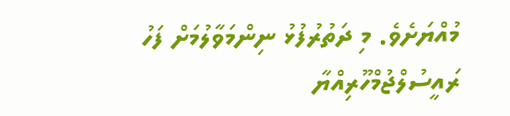މުއްޔަށެވެ. މި ދަތުރުފުޅު ނިންމަވާލުމަށް ފަހު ރައީސުލްޖުމްހޫރިއްޔާ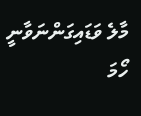މާލެ ވަޑައިގަންނަވާނީ ހޯމަ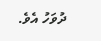ދުވަހު އެވެ.